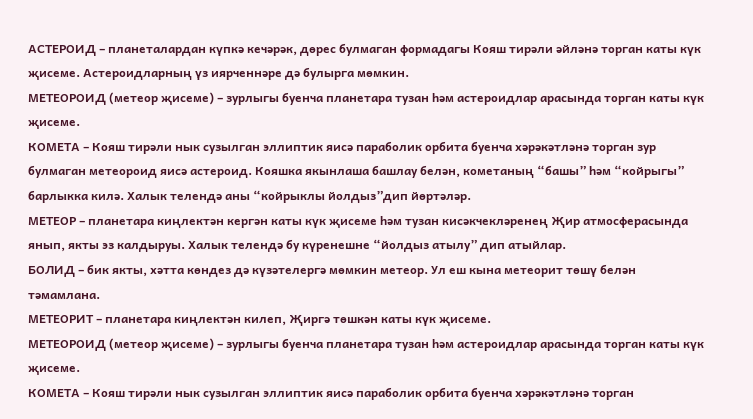АСТЕРОИД – планеталардан күпкә кечәрәк, дөрес булмаган формадагы Кояш тирәли әйләнә торган каты күк җисеме. Астероидларның үз иярченнәре дә булырга мөмкин.
МЕТЕОРОИД (метеор җисеме) – зурлыгы буенча планетара тузан һәм астероидлар арасында торган каты күк җисеме.
КОМЕТА – Кояш тирәли нык сузылган эллиптик яисә параболик орбита буенча хәрәкәтләнә торган зур булмаган метеороид яисә астероид. Кояшка якынлаша башлау белән, кометаның “башы” һәм “койрыгы” барлыкка килә. Халык телендә аны “койрыклы йолдыз”дип йөртәләр.
МЕТЕОР – планетара киңлектән кергән каты күк җисеме һәм тузан кисәкчекләренең Җир атмосферасында янып, якты эз калдыруы. Халык телендә бу күренешне “йолдыз атылу” дип атыйлар.
БОЛИД – бик якты, хәтта көндез дә күзәтелергә мөмкин метеор. Ул еш кына метеорит төшү белән тәмамлана.
МЕТЕОРИТ – планетара киңлектән килеп, Җиргә төшкән каты күк җисеме.
МЕТЕОРОИД (метеор җисеме) – зурлыгы буенча планетара тузан һәм астероидлар арасында торган каты күк җисеме.
КОМЕТА – Кояш тирәли нык сузылган эллиптик яисә параболик орбита буенча хәрәкәтләнә торган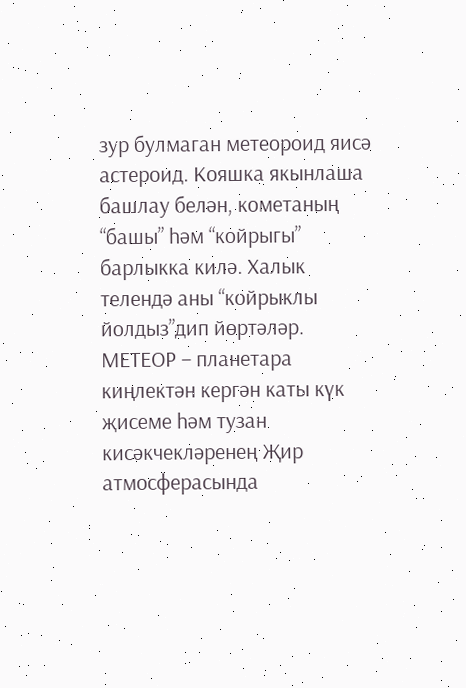зур булмаган метеороид яисә астероид. Кояшка якынлаша башлау белән, кометаның “башы” һәм “койрыгы” барлыкка килә. Халык телендә аны “койрыклы йолдыз”дип йөртәләр.
МЕТЕОР – планетара киңлектән кергән каты күк җисеме һәм тузан кисәкчекләренең Җир атмосферасында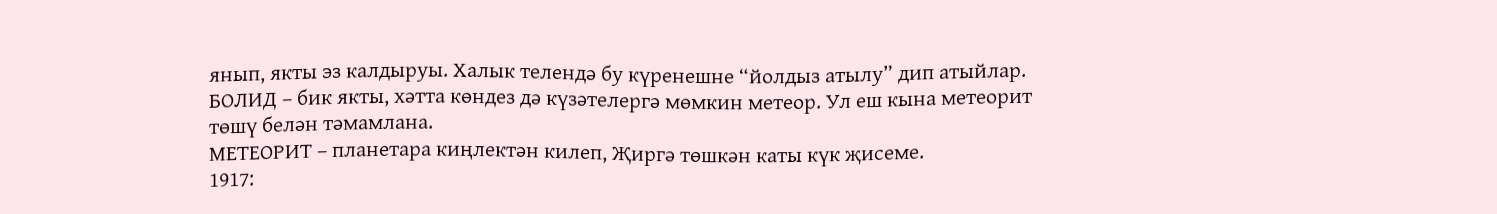янып, якты эз калдыруы. Халык телендә бу күренешне “йолдыз атылу” дип атыйлар.
БОЛИД – бик якты, хәтта көндез дә күзәтелергә мөмкин метеор. Ул еш кына метеорит төшү белән тәмамлана.
МЕТЕОРИТ – планетара киңлектән килеп, Җиргә төшкән каты күк җисеме.
1917: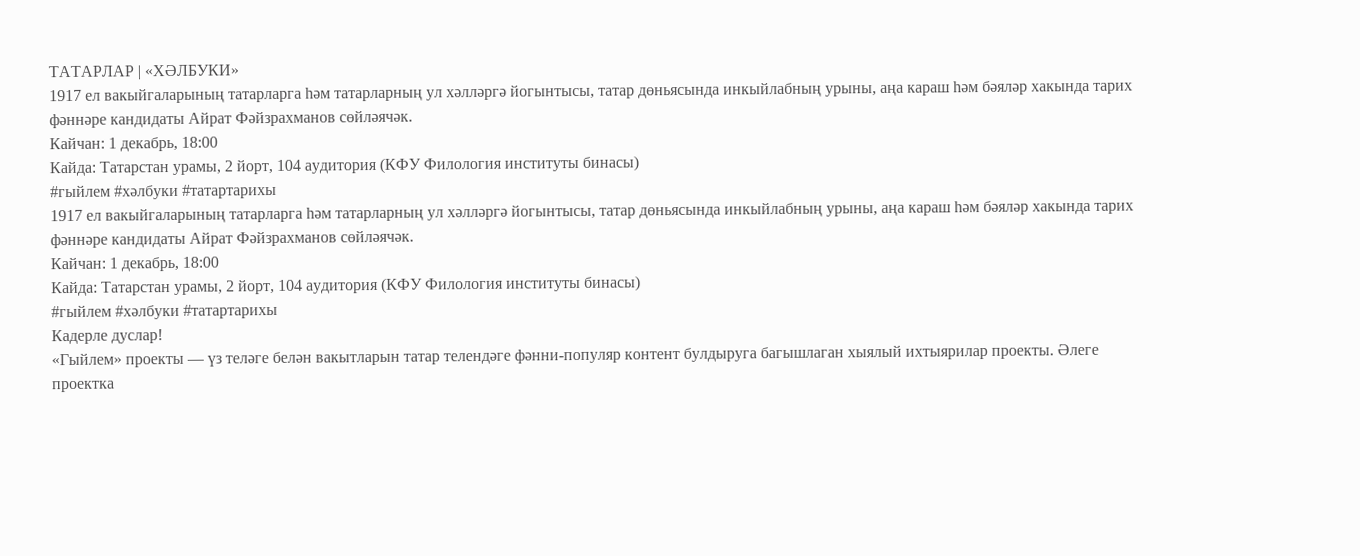ТАТАРЛАР | «ХӘЛБУКИ»
1917 ел вакыйгаларының татарларга һәм татарларның ул хәлләргә йогынтысы, татар дөньясында инкыйлабның урыны, аңа караш һәм бәяләр хакында тарих фәннәре кандидаты Айрат Фәйзрахманов сөйләячәк.
Кайчан: 1 декабрь, 18:00
Кайда: Татарстан урамы, 2 йорт, 104 аудитория (КФУ Филология институты бинасы)
#гыйлем #хәлбуки #татартарихы
1917 ел вакыйгаларының татарларга һәм татарларның ул хәлләргә йогынтысы, татар дөньясында инкыйлабның урыны, аңа караш һәм бәяләр хакында тарих фәннәре кандидаты Айрат Фәйзрахманов сөйләячәк.
Кайчан: 1 декабрь, 18:00
Кайда: Татарстан урамы, 2 йорт, 104 аудитория (КФУ Филология институты бинасы)
#гыйлем #хәлбуки #татартарихы
Кадерле дуслар!
«Гыйлем» проекты — үз теләге белән вакытларын татар телендәге фәнни-популяр контент булдыруга багышлаган хыялый ихтыярилар проекты. Әлеге проектка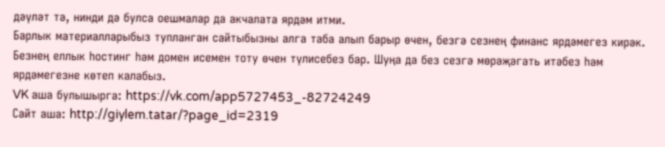дәүләт тә, нинди дә булса оешмалар да акчалата ярдәм итми.
Барлык материалларыбыз тупланган сайтыбызны алга таба алып барыр өчен, безгә сезнең финанс ярдәмегез кирәк. Безнең еллык һостинг һәм домен исемен тоту өчен түлисебез бар. Шуңа да без сезгә мөрәҗәгать итәбез һәм ярдәмегезне көтеп калабыз.
VK аша булышырга: https://vk.com/app5727453_-82724249
Сайт аша: http://giylem.tatar/?page_id=2319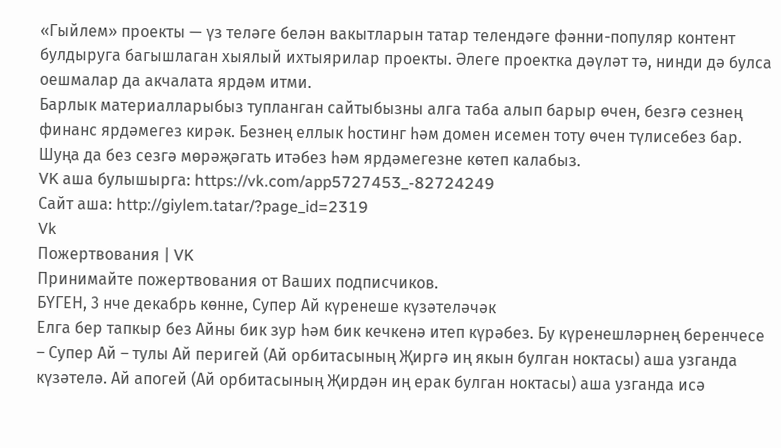«Гыйлем» проекты — үз теләге белән вакытларын татар телендәге фәнни-популяр контент булдыруга багышлаган хыялый ихтыярилар проекты. Әлеге проектка дәүләт тә, нинди дә булса оешмалар да акчалата ярдәм итми.
Барлык материалларыбыз тупланган сайтыбызны алга таба алып барыр өчен, безгә сезнең финанс ярдәмегез кирәк. Безнең еллык һостинг һәм домен исемен тоту өчен түлисебез бар. Шуңа да без сезгә мөрәҗәгать итәбез һәм ярдәмегезне көтеп калабыз.
VK аша булышырга: https://vk.com/app5727453_-82724249
Сайт аша: http://giylem.tatar/?page_id=2319
Vk
Пожертвования | VK
Принимайте пожертвования от Ваших подписчиков.
БҮГЕН, 3 нче декабрь көнне, Супер Ай күренеше күзәтеләчәк
Елга бер тапкыр без Айны бик зур һәм бик кечкенә итеп күрәбез. Бу күренешләрнең беренчесе – Супер Ай – тулы Ай перигей (Ай орбитасының Җиргә иң якын булган ноктасы) аша узганда күзәтелә. Ай апогей (Ай орбитасының Җирдән иң ерак булган ноктасы) аша узганда исә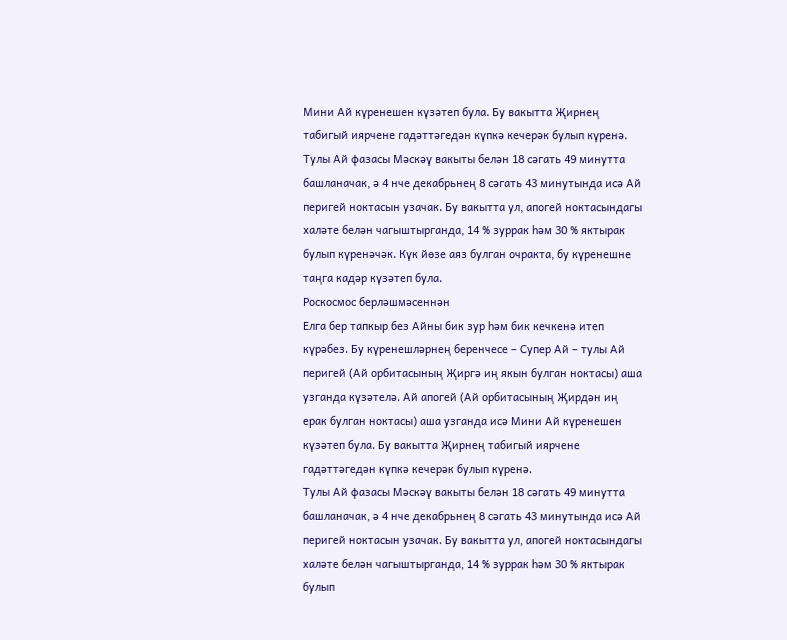Мини Ай күренешен күзәтеп була. Бу вакытта Җирнең табигый иярчене гадәттәгедән күпкә кечерәк булып күренә.
Тулы Ай фазасы Мәскәү вакыты белән 18 сәгать 49 минутта башланачак, ә 4 нче декабрьнең 8 сәгать 43 минутында исә Ай перигей ноктасын узачак. Бу вакытта ул, апогей ноктасындагы халәте белән чагыштырганда, 14 % зуррак һәм 30 % яктырак булып күренәчәк. Күк йөзе аяз булган очракта, бу күренешне таңга кадәр күзәтеп була.
Роскосмос берләшмәсеннән
Елга бер тапкыр без Айны бик зур һәм бик кечкенә итеп күрәбез. Бу күренешләрнең беренчесе – Супер Ай – тулы Ай перигей (Ай орбитасының Җиргә иң якын булган ноктасы) аша узганда күзәтелә. Ай апогей (Ай орбитасының Җирдән иң ерак булган ноктасы) аша узганда исә Мини Ай күренешен күзәтеп була. Бу вакытта Җирнең табигый иярчене гадәттәгедән күпкә кечерәк булып күренә.
Тулы Ай фазасы Мәскәү вакыты белән 18 сәгать 49 минутта башланачак, ә 4 нче декабрьнең 8 сәгать 43 минутында исә Ай перигей ноктасын узачак. Бу вакытта ул, апогей ноктасындагы халәте белән чагыштырганда, 14 % зуррак һәм 30 % яктырак булып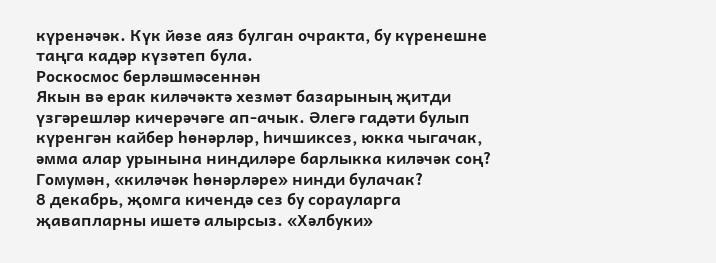күренәчәк. Күк йөзе аяз булган очракта, бу күренешне таңга кадәр күзәтеп була.
Роскосмос берләшмәсеннән
Якын вә ерак киләчәктә хезмәт базарының җитди үзгәрешләр кичерәчәге ап-ачык. Әлегә гадәти булып күренгән кайбер һөнәрләр, һичшиксез, юкка чыгачак, әмма алар урынына ниндиләре барлыкка киләчәк соң? Гомумән, «киләчәк һөнәрләре» нинди булачак?
8 декабрь, җомга кичендә сез бу сорауларга җавапларны ишетә алырсыз. «Хәлбуки»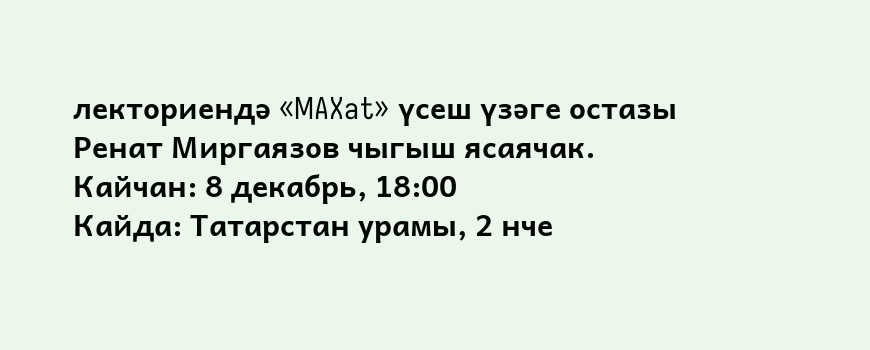лекториендә «MAXat» үсеш үзәге остазы Ренат Миргаязов чыгыш ясаячак.
Кайчан: 8 декабрь, 18:00
Кайда: Татарстан урамы, 2 нче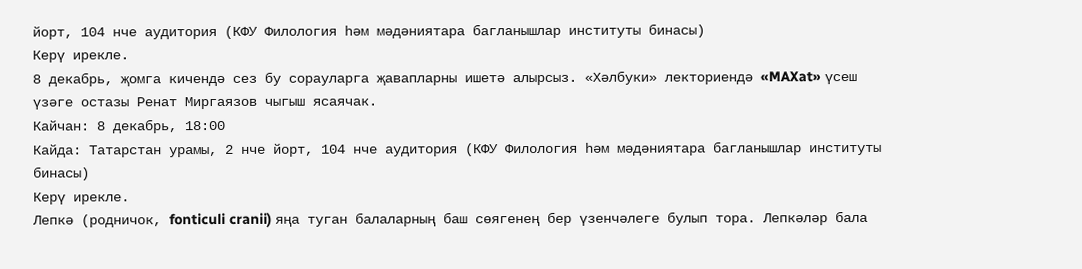йорт, 104 нче аудитория (КФУ Филология һәм мәдәниятара багланышлар институты бинасы)
Керү ирекле.
8 декабрь, җомга кичендә сез бу сорауларга җавапларны ишетә алырсыз. «Хәлбуки» лекториендә «MAXat» үсеш үзәге остазы Ренат Миргаязов чыгыш ясаячак.
Кайчан: 8 декабрь, 18:00
Кайда: Татарстан урамы, 2 нче йорт, 104 нче аудитория (КФУ Филология һәм мәдәниятара багланышлар институты бинасы)
Керү ирекле.
Лепкә (родничок, fonticuli cranii) яңа туган балаларның баш сөягенең бер үзенчәлеге булып тора. Лепкәләр бала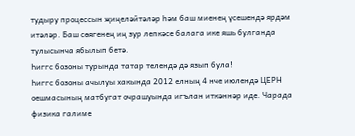тудыру процессын җиңеләйтәләр һәм баш миенең үсешендә ярдәм итәләр. Баш сөягенең иң зур лепкәсе балага ике яшь булганда тулысынча ябылып бетә.
Һиггс бозоны турында татар телендә дә язып була!
Һиггс бозоны ачылуы хакында 2012 елның 4 нче июлендә ЦЕРН оешмасының матбугат очрашуында игълан иткәннәр иде. Чарада физика галиме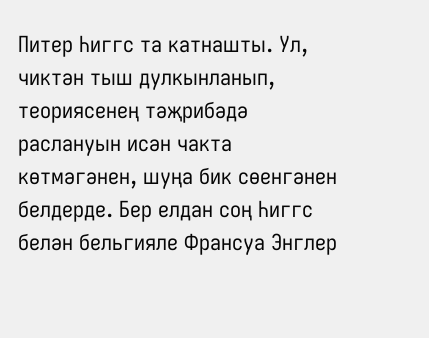Питер Һиггс та катнашты. Ул, чиктән тыш дулкынланып, теориясенең тәҗрибәдә раслануын исән чакта көтмәгәнен, шуңа бик сөенгәнен белдерде. Бер елдан соң Һиггс белән бельгияле Франсуа Энглер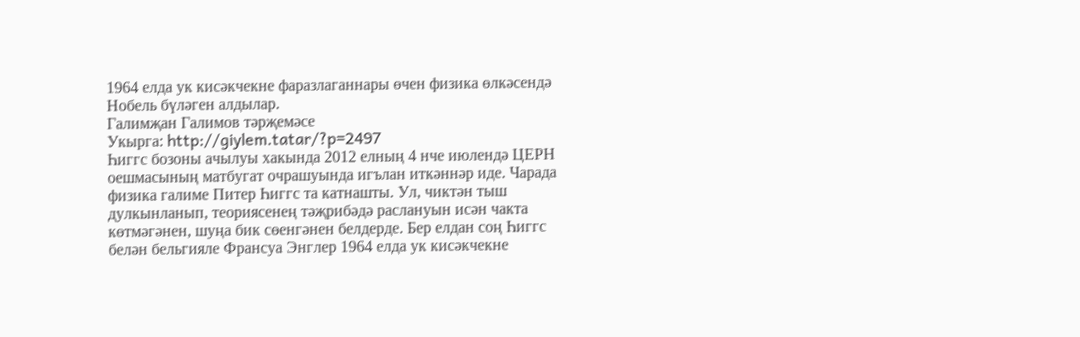1964 елда ук кисәкчекне фаразлаганнары өчен физика өлкәсендә Нобель бүләген алдылар.
Галимҗан Галимов тәрҗемәсе
Укырга: http://giylem.tatar/?p=2497
Һиггс бозоны ачылуы хакында 2012 елның 4 нче июлендә ЦЕРН оешмасының матбугат очрашуында игълан иткәннәр иде. Чарада физика галиме Питер Һиггс та катнашты. Ул, чиктән тыш дулкынланып, теориясенең тәҗрибәдә раслануын исән чакта көтмәгәнен, шуңа бик сөенгәнен белдерде. Бер елдан соң Һиггс белән бельгияле Франсуа Энглер 1964 елда ук кисәкчекне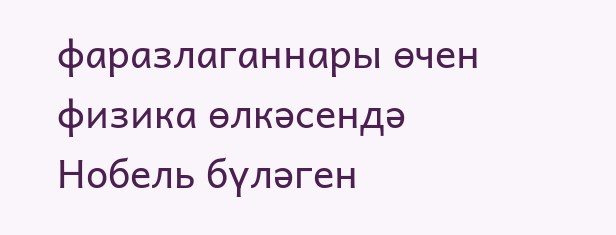фаразлаганнары өчен физика өлкәсендә Нобель бүләген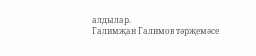алдылар.
Галимҗан Галимов тәрҗемәсе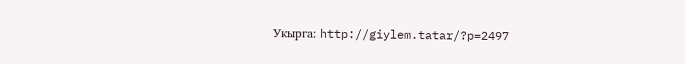Укырга: http://giylem.tatar/?p=2497